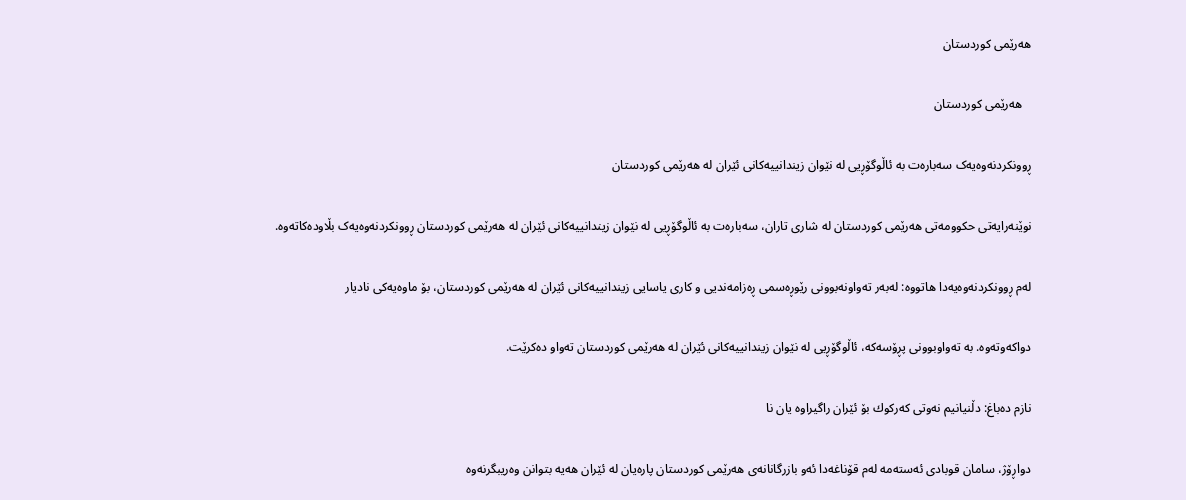هەرێمی کوردستان

   هەرێمی کوردستان

ڕوونکردنەوەیه‌ک سه‌باره‌ت به ئاڵوگۆڕیی له نێوان زیندانییەکانی ئێران لە هەرێمی کوردستان

نوێنه‌رایه‌تی حکوومه‌تی هەرێمی کوردستان له شاری تاران، سه‌باره‌ت به ئاڵوگۆڕیی له نێوان زیندانییەکانی ئێران لە هەرێمی کوردستان ڕوونکردنەوەیه‌ک بڵاوده‌کاته‌وه.

له‌م ڕوونکردنەوەیه‌دا هاتووه: لەبەر تەواونەبوونی رێوڕەسمی ڕەزامەندیی و کاری یاسایی زیندانییەکانی ئێران لە هەرێمی کوردستان، بۆ ماوەیەکی نادیار

دواکەوتەوە. بە تەواوبوونی پڕۆسەکە، ئاڵوگۆڕیی له نێوان زیندانییەکانی ئێران لە هەرێمی کوردستان تەواو دەکرێت.

نازم ده‌باغ: دڵنیانیم نه‌وتی كه‌ركوك بۆ ئێران راگیراوه‌ یان نا

دواڕۆژ، سامان قوبادى ئه‌سته‌مه‌ له‌م قۆناغه‌دا ئه‌و بازرگانانه‌ى هه‌رێمی كوردستان پاره‌یان له‌ ئێران هه‌یه‌ بتوانن وه‌ریبگرنه‌وه‌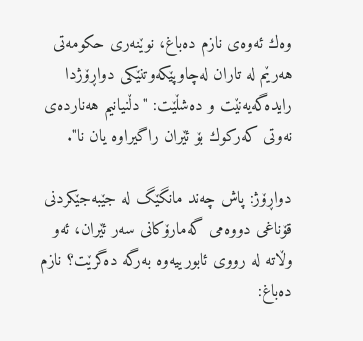وه‌ك ئه‌وه‌ى نازم ده‌باغ، نوێنه‌رى حكومه‌تى هه‌رێم له‌ تاران له‌چاوپێكه‌وتنێكی دواڕۆژدا رایده‌گه‌یه‌نێت و ده‌شڵێت: "دڵنیانیم هه‌نارده‌ی نه‌وتی كه‌ركوك بۆ ئێران راگیراوه‌ یان نا".

دواڕۆژ: پاش چه‌ند مانگێگ له‌ جێبه‌جێكردنى قۆناغى دووه‌مى گه‌مارۆكانى سه‌ر ئێران، ئه‌و وڵاته‌ له‌ رووى ئابورییه‌وه‌ به‌رگه‌ ده‌گرێت؟ نازم ده‌باغ: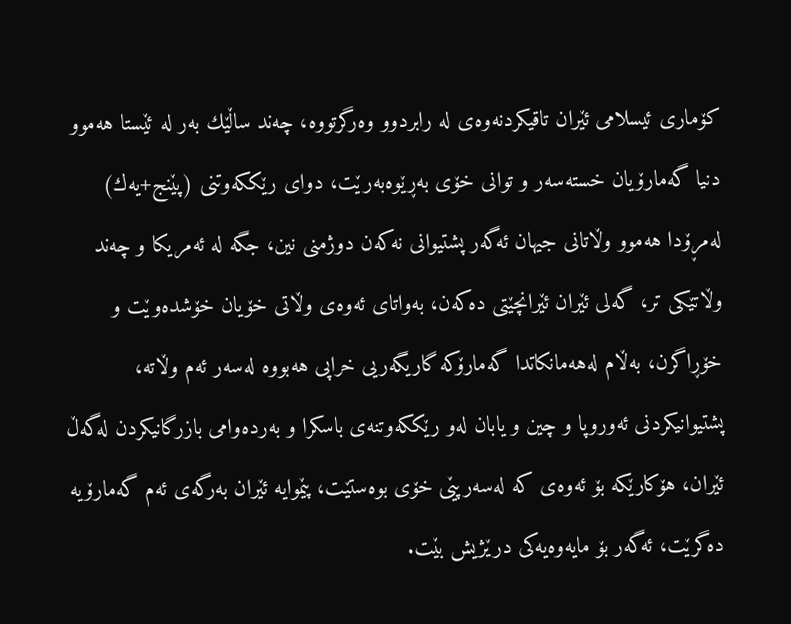كۆمارى ئیسلامى ئێران تاقیكردنه‌وه‌ى له‌ رابردوو وه‌رگرتووه‌، چه‌ند ساڵێك به‌ر له‌ ئێستا هه‌موو دنیا گه‌مارۆیان خسته‌سه‌ر و توانى خۆى به‌ڕێوه‌به‌رێت، دواى رێككه‌وتنى (پێنج+یه‌ك) له‌مڕۆدا هه‌موو وڵاتانى جیهان ئه‌گه‌ر پشتیوانى نه‌كه‌ن دوژمنى نین، جگه‌ له‌ ئه‌مریكا و چه‌ند وڵاتێكى تر، گه‌لى ئێران ئێرانچێتى ده‌كه‌ن، به‌واتاى ئه‌وه‌ى وڵاتى خۆیان خۆشده‌وێت و خۆڕاگرن، به‌ڵام له‌هه‌مانكاتدا گه‌مارۆكه‌ گاریگه‌ریى خراپى هه‌بووه‌ له‌سه‌ر ئه‌م وڵاته‌، پشتیوانیكردنى ئه‌وروپا و چین و یابان له‌و رێككه‌وتنه‌ى باسكرا و به‌رده‌وامى بازرگانیكردن له‌گه‌ڵ ئێران، هۆكارێكه‌ بۆ ئه‌وه‌ى كه‌ له‌سه‌رپێى خۆى بوه‌ستێت، پێموایه‌ ئێران به‌رگه‌ى ئه‌م گه‌مارۆیه‌ ده‌گرێت، ئه‌گه‌ر بۆ مایه‌وه‌یه‌كى درێژیش بێت.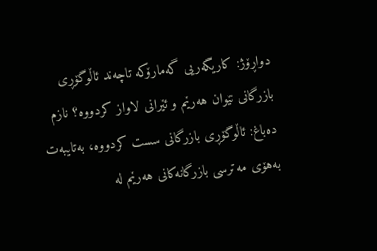دواڕۆژ: كاریگه‌ریى گه‌مارۆكه‌ تاچه‌ند ئاڵوگۆڕى بازرگانى نێوان هه‌رێم و ئێرانى لاواز كردووه‌؟ نازم ده‌باغ: ئاڵوگۆڕى بازرگانى سست كردووه‌، به‌تایبه‌ت به‌هۆى مه‌ترسى بازرگانه‌كانى هه‌رێم له‌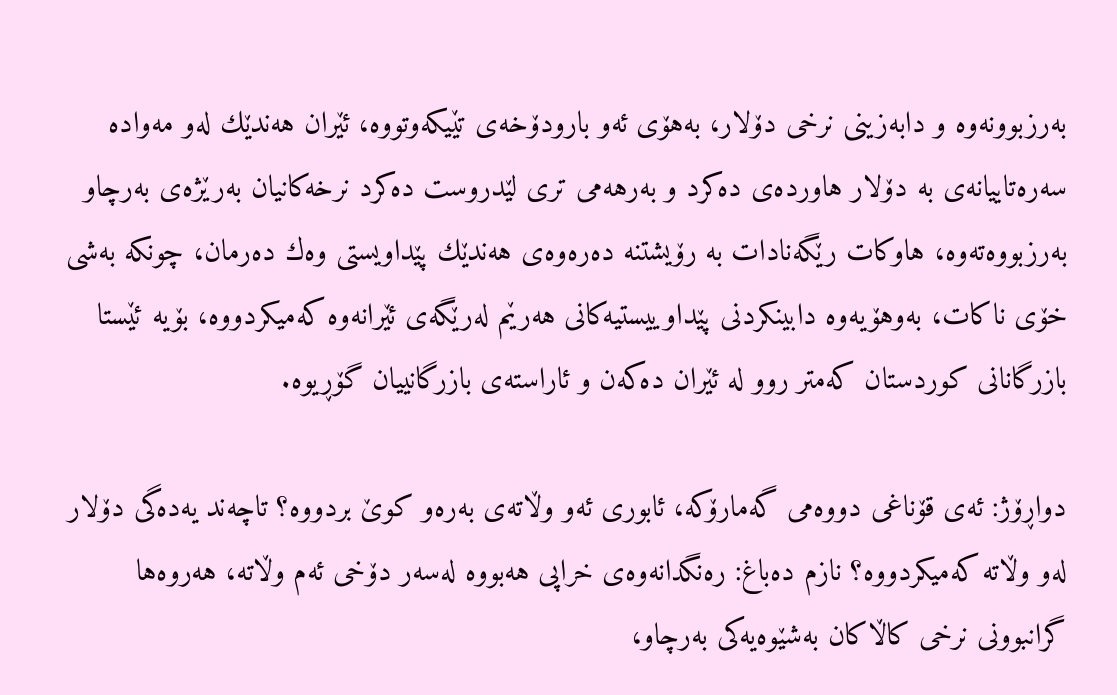به‌رزبوونه‌وه‌ و دابه‌زینى نرخى دۆلار، به‌هۆى ئه‌و بارودۆخه‌ى تێیكه‌وتووه‌، ئێران هه‌ندێك له‌و مه‌واده‌ سه‌ره‌تاییانه‌ى به‌ دۆلار هاورده‌ى ده‌كرد و به‌رهه‌مى ترى لێدروست ده‌كرد نرخه‌كانیان به‌رێژه‌ى به‌رچاو به‌رزبووه‌ته‌وه‌، هاوكات رێگه‌نادات به‌ رۆیشتنه‌ ده‌ره‌وه‌ى هه‌ندێك پێداویستى وه‌ك ده‌رمان، چونكه‌ به‌شى خۆى ناكات، به‌وهۆیه‌وه‌ دابینكردنى پێداوییستیه‌كانى هه‌رێم له‌رێگه‌ى ئێرانه‌وه‌ كه‌میكردووه‌، بۆیه‌ ئێستا بازرگانانى كوردستان كه‌متر روو له‌ ئێران ده‌كه‌ن و ئاراسته‌ى بازرگانییان گۆڕیوه‌.

دواڕۆژ: ئه‌ی قۆناغى دووه‌مى گه‌مارۆكه‌، ئابورى ئه‌و وڵاته‌ى به‌ره‌و كوێ بردووه‌؟ تاچه‌ند یه‌ده‌گى دۆلار له‌و وڵاته‌ كه‌میكردووه‌؟ نازم ده‌باغ: ره‌نگدانه‌وه‌ى خراپى هه‌بووه‌ له‌سه‌ر دۆخى ئه‌م وڵاته‌، هه‌روه‌ها گرانبوونى نرخى كاڵاكان به‌شێوه‌یه‌كى به‌رچاو،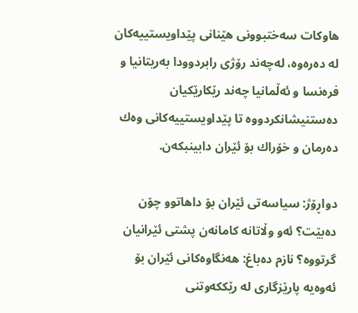هاوكات سه‌ختبوونى هێنانى پێداویستییه‌كان له‌ ده‌ره‌وه‌، له‌چه‌ند رۆژى رابردوودا به‌ریتانیا و فره‌نسا و ئه‌ڵمانیا چه‌ند رێكارێكیان ده‌ستنیشانكردووه‌ تا پێداویستییه‌كانى وه‌ك ده‌رمان و خۆراك بۆ ئێران دابینبكه‌ن.

دواڕۆژ: سیاسه‌تى ئێران بۆ داهاتوو چۆن ده‌بێت؟ ئه‌و وڵاتانه‌ كامانه‌ن پشتى ئێرانیان گرتووه‌؟ نازم ده‌باغ: هه‌نگاوه‌كانى ئێران بۆ ئه‌وه‌یه‌ پارێزگارى له‌ رێككه‌وتنى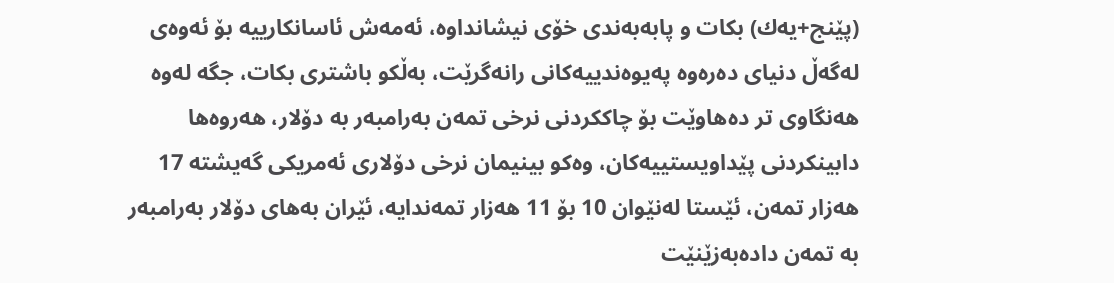(پێنج+یه‌ك) بكات و پابه‌به‌ندى خۆی نیشانداوه‌، ئه‌مه‌ش ئاسانكارییه‌ بۆ ئه‌وه‌ى له‌گه‌ڵ دنیاى ده‌ره‌وه‌ په‌یوه‌ندییه‌كانى رانه‌گرێت، به‌ڵكو باشترى بكات، جگه‌ له‌وه‌ هه‌نگاوى تر ده‌هاوێت بۆ چاككردنى نرخى تمه‌ن به‌رامبه‌ر به‌ دۆلار، هه‌روه‌ها دابینكردنى پێداویستییه‌كان، وه‌كو بینیمان نرخى دۆلارى ئه‌مریكى گه‌یشته‌ 17 هه‌زار تمه‌ن، ئێستا له‌نێوان 10 بۆ 11 هه‌زار تمه‌ندایه‌، ئێران به‌هاى دۆلار به‌رامبه‌ر به‌ تمه‌ن داده‌به‌زێنێت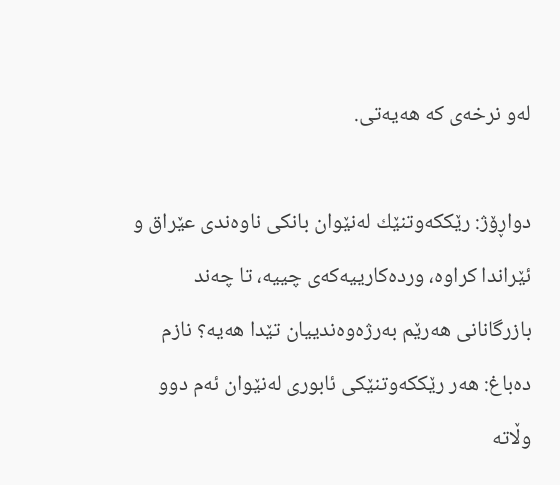له‌و نرخه‌ى كه‌ هه‌یه‌تى.

دواڕۆژ: رێككه‌وتنێك له‌نێوان بانكى ناوه‌ندى عێراق و ئێراندا كراوه‌، ورده‌كارییه‌كه‌ى چییه‌، تا چه‌ند بازرگانانى هه‌رێم به‌رژه‌وه‌ندییان تێدا هه‌یه‌؟ نازم ده‌باغ: هه‌ر رێككه‌وتنێكى ئابورى له‌نێوان ئه‌م دوو وڵاته‌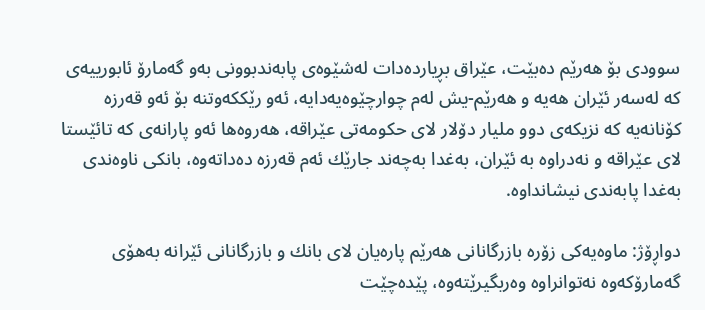سوودى بۆ هه‌رێم ده‌بێت، عێراق بڕیارده‌دات له‌شێوه‌ى پابه‌ندبوونى به‌و گه‌مارۆ ئابورییه‌ى كه‌ له‌سه‌ر ئێران هه‌یه‌ و هه‌رێم-یش له‌م چوارچێوه‌یه‌دایه‌، ئه‌و رێككه‌وتنه‌ بۆ ئه‌و قه‌رزه‌ كۆنانه‌یه‌ كه‌ نزیكه‌ى دوو ملیار دۆلار لاى حكومه‌تى عێراقه‌، هه‌روه‌ها ئه‌و پارانه‌ى كه‌ تائێستا لاى عێراقه‌ و نه‌دراوه‌ به‌ ئێران، به‌غدا به‌چه‌ند جارێك ئه‌م قه‌رزه‌ ده‌داته‌وه‌، بانكى ناوه‌ندى به‌غدا پابه‌ندى نیشانداوه‌.

دواڕۆژ: ماوه‌یه‌كى زۆره‌ بازرگانانى هه‌رێم پاره‌یان لاى بانك و بازرگانانى ئێرانه‌ به‌هۆى گه‌مارۆكه‌وه‌ نه‌توانراوه‌ وه‌ربگیرێته‌وه‌، پێده‌چێت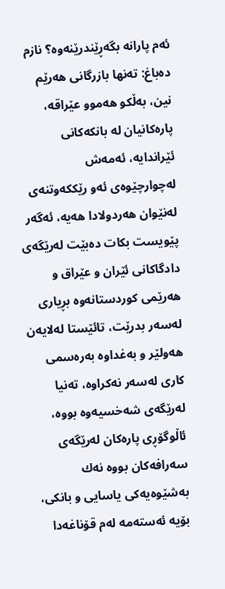ئه‌م پارانه‌ بگه‌ڕێندرێنه‌وه‌؟ نازم ده‌باغ: ته‌نها بازرگانى هه‌رێم نین، به‌ڵكو هه‌موو عێراقه‌، پاره‌كانیان له‌ بانكه‌كانى ئێراندایه‌، ئه‌مه‌ش له‌چوارچێوه‌ى ئه‌و رێككه‌وتنه‌ى له‌نێوان هه‌ردولادا هه‌یه‌، ئه‌گه‌ر پێویست بكات ده‌بێت له‌رێگه‌ى دادگاكانى ئێران و عێراق و هه‌رێمى كوردستانه‌وه‌ بڕیارى له‌سه‌ر بدرێت، تائێستا له‌لایه‌ن هه‌ولێر و به‌غداوه‌ به‌ره‌سمى كارى له‌سه‌ر نه‌كراوه‌، ته‌نیا له‌رێگه‌ى شه‌خسیه‌وه‌ بووه‌، ئاڵوگۆڕى پاره‌كان له‌رێگه‌ى سه‌رافه‌كان بووه‌ نه‌ك به‌شێوه‌یه‌كى یاسایى و بانكى، بۆیه‌ ئه‌سته‌مه‌ له‌م قۆناغه‌دا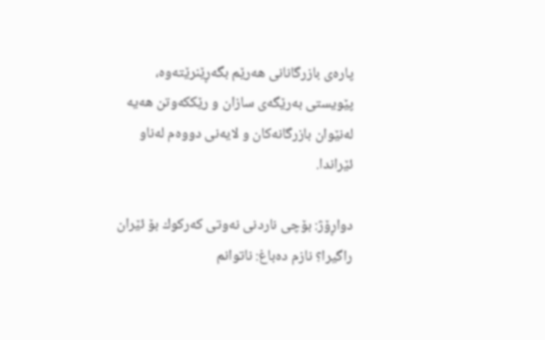پاره‌ى بازرگانانى هه‌رێم بگه‌ڕێنرێته‌وه‌، پێویستى به‌رێگه‌ى سازان و رێككه‌وتن هه‌یه‌ له‌نێوان بازرگانه‌كان و لایه‌نى دووه‌م له‌ناو ئێراندا.

دواڕۆژ: بۆچى ناردنى نه‌وتى كه‌ركوك بۆ ئێران راگیرا؟ نازم ده‌باغ: ناتوانم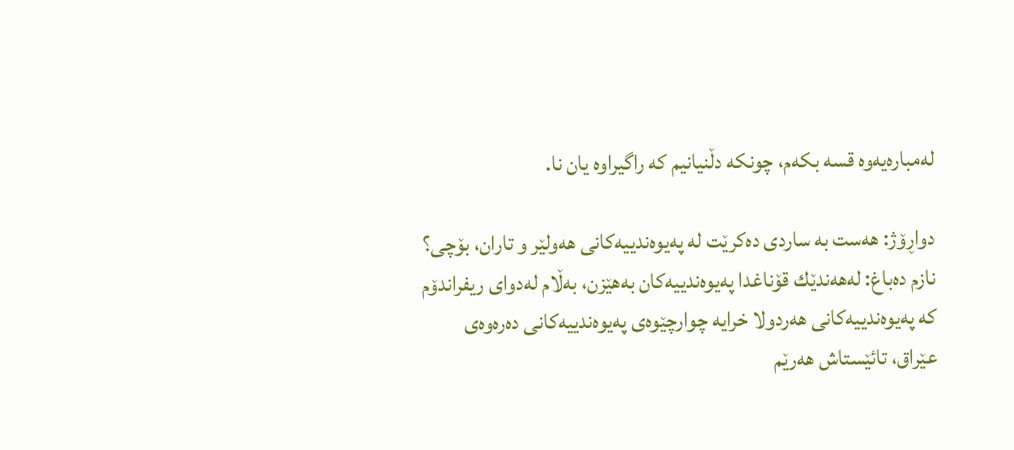له‌مباره‌یه‌وه‌ قسه‌ بكه‌م، چونكه‌ دڵنیانیم كه‌ راگیراوه‌ یان نا.

دواڕۆژ: هه‌ست به‌ ساردى ده‌كرێت له‌ په‌یوه‌ندییه‌كانى هه‌ولێر و تاران، بۆچى؟ نازم ده‌باغ: له‌هه‌ندێك قۆناغدا په‌یوه‌ندییه‌كان به‌هێزن، به‌ڵام له‌دواى ریفراندۆم كه‌ په‌یوه‌ندییه‌كانى هه‌ردولا خرایه‌ چوارچێوه‌ى په‌یوه‌ندییه‌كانى ده‌ره‌وه‌ى عێراق، تائێستاش هه‌رێم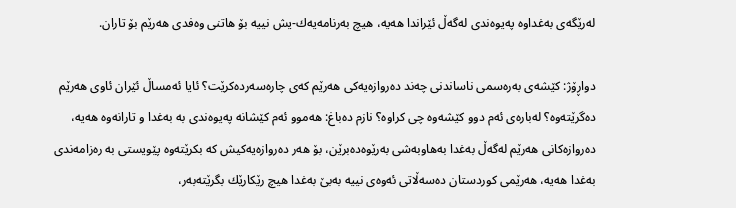له‌رێگه‌ى به‌غداوه‌ په‌یوه‌ندى له‌گه‌ڵ ئێراندا هه‌یه‌، هیچ به‌رنامه‌یه‌ك-یش نییه‌ بۆ هاتنى وه‌فدى هه‌رێم بۆ تاران.

دواڕۆژ: كێشه‌ى به‌ره‌سمى ناساندنى چه‌ند ده‌روازه‌یه‌كى هه‌رێم كه‌ى چاره‌سه‌رده‌كرێت؟ ئایا ئه‌مساڵ ئێران ئاوى هه‌رێم ده‌گرێته‌وه‌؟ له‌باره‌ى ئه‌م دوو كێشه‌وه‌ چى كراوه‌؟ نازم ده‌باغ: هه‌موو ئه‌م كێشانه‌ په‌یوه‌ندى به‌ به‌غدا و تارانه‌وه‌ هه‌یه‌، ده‌روازه‌كانى هه‌رێم له‌گه‌ڵ به‌غدا به‌هاوبه‌شى به‌رێوه‌ده‌برێن، بۆ هه‌ر ده‌روازه‌یه‌كیش كه‌ بكرێته‌وه‌ پێویستى به‌ ره‌زامه‌ندى به‌غدا هه‌یه‌، هه‌رێمى كوردستان ده‌سه‌ڵاتى ئه‌وه‌ى نییه‌ به‌بێ به‌غدا هیچ رێكارێك بگرێته‌به‌ر،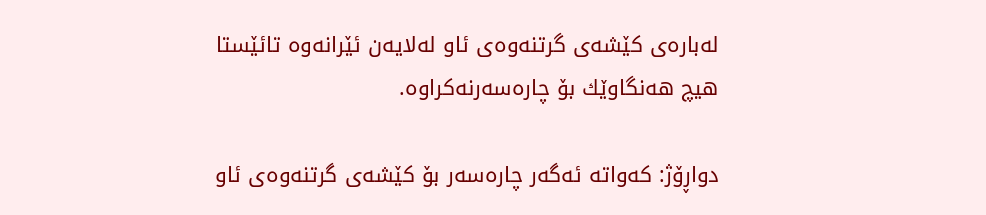له‌باره‌ى كێشه‌ى گرتنه‌وه‌ى ئاو له‌لایه‌ن ئێرانه‌وه‌ تائێستا هیچ هه‌نگاوێك بۆ چاره‌سه‌رنه‌كراوه‌.

دواڕۆژ: كه‌واته‌ ئه‌گه‌ر چاره‌سه‌ر بۆ كێشه‌ى گرتنه‌وه‌ى ئاو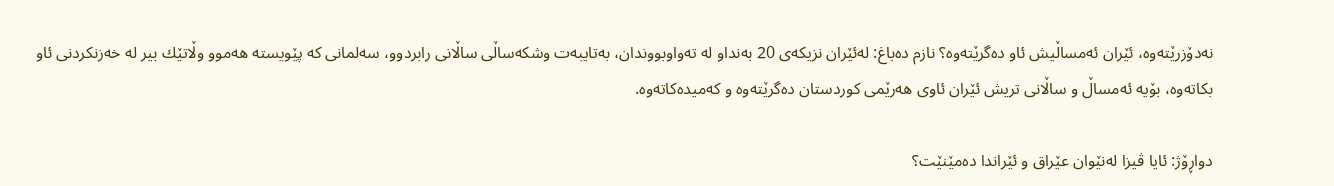نه‌دۆزرێته‌وه‌، ئێران ئه‌مساڵیش ئاو ده‌گرێته‌وه‌؟ نازم ده‌باغ: له‌ئێران نزیكه‌ى 20 به‌نداو له‌ ته‌واوبووندان، به‌تایبه‌ت وشكه‌ساڵى ساڵانى رابردوو، سه‌لمانى كه‌ پێویسته‌ هه‌موو وڵاتێك بیر له‌ خه‌زنكردنى ئاو بكاته‌وه‌، بۆیه‌ ئه‌مساڵ و ساڵانى تریش ئێران ئاوى هه‌رێمى كوردستان ده‌گرێته‌وه‌ و كه‌میده‌كاته‌وه‌.

دواڕۆژ: ئایا ڤیزا له‌نێوان عێراق و ئێراندا ده‌مێنێت؟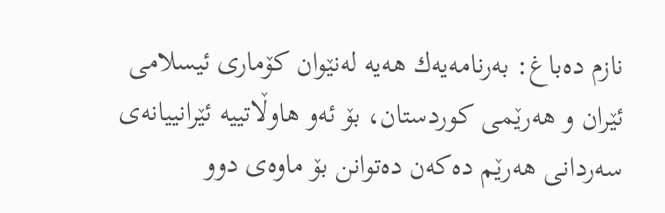نازم ده‌باغ: به‌رنامه‌یه‌ك هه‌یه‌ له‌نێوان كۆمارى ئیسلامى ئێران و هه‌رێمى كوردستان، بۆ ئه‌و هاوڵاتییه‌ ئێرانییانه‌ى سه‌ردانى هه‌رێم ده‌كه‌ن ده‌توانن بۆ ماوه‌ى دوو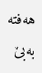هه‌فته‌ به‌بێ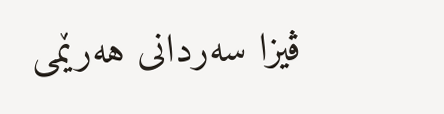ڤیزا سه‌ردانى هه‌رێمى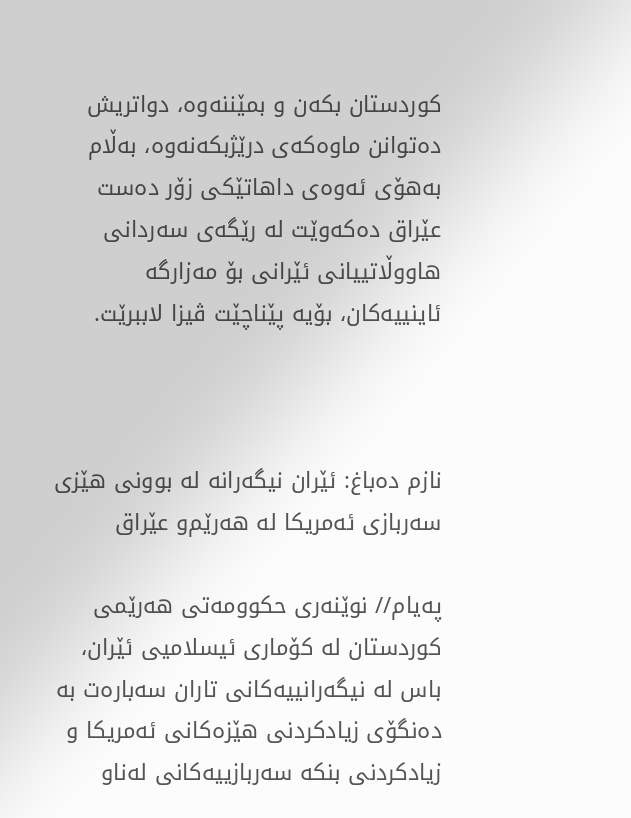كوردستان بكه‌ن و بمێننه‌وه‌، دواتریش ده‌توانن ماوه‌كه‌ى درێژبكه‌نه‌وه‌، به‌ڵام به‌هۆى ئه‌وه‌ى داهاتێكى زۆر ده‌ست عێراق ده‌كه‌وێت له‌ رێگه‌ی سه‌ردانى هاووڵاتییانى ئێرانى بۆ مه‌زارگه‌ ئاینییه‌كان، بۆیه‌ پێناچێت ڤیزا لاببرێت.



نازم ده‌باغ: ئێران نیگه‌رانه‌ له‌ بوونی هێزی سه‌ربازی ئه‌مریكا له‌ هه‌رێم‌و عێراق

په‌یام// نوێنه‌ری حكوومه‌تی هه‌رێمی كوردستان له‌ كۆماری ئیسلامیی ئێران، باس له‌ نیگه‌رانییه‌كانی‌ تاران سه‌باره‌ت به‌ ده‌نگۆی‌ زیادكردنی‌ هێزه‌كانی‌ ئه‌مریكا و زیادكردنی‌ بنكه‌ سه‌ربازییه‌كانی‌ له‌ناو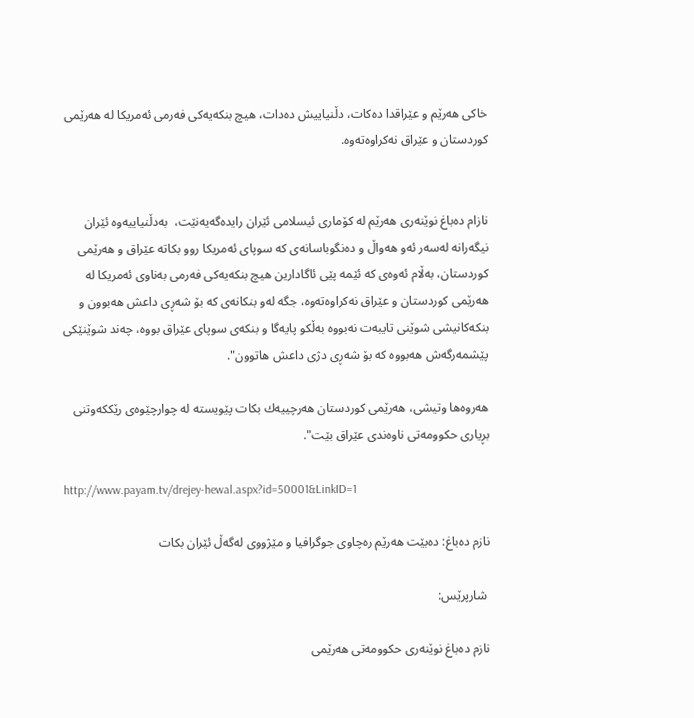خاكی‌ هه‌رێم و عێراقدا ده‌كات، دڵنیاییش ده‌دات، هیچ بنكه‌یه‌كی فه‌رمی ئه‌مریكا له‌ هه‌رێمی كوردستان و عێراق نه‌كراوه‌ته‌وه‌.


نازام ده‌باغ نوێنه‌ری‌ هه‌رێم له‌ كۆماری‌ ئیسلامی‌ ئێران رایده‌گه‌یه‌نێت،  به‌دڵنیاییه‌وه‌ ئێران نیگه‌رانه‌ له‌سه‌ر ئه‌و هه‌واڵ و ده‌نگوباسانه‌ی كه‌ سوپای ئه‌مریكا روو بكاته‌ عێراق و هه‌رێمی كوردستان، به‌ڵام ئه‌وه‌ی كه‌ ئێمه‌ پێی ئاگادارین هیچ بنكه‌یه‌كی فه‌رمی به‌ناوی ئه‌مریكا له‌ هه‌رێمی كوردستان و عێراق نه‌كراوه‌ته‌وه‌، جگه‌ له‌و بنكانه‌ی كه‌ بۆ شه‌ڕی داعش هه‌بوون و بنكه‌كانیشی شوێنی تایبه‌ت نه‌بووه‌ به‌ڵكو پایه‌گا و بنكه‌ی سوپای عێراق بووه‌، چه‌ند شوێنێكی پێشمه‌رگه‌ش هه‌بووه‌ كه‌ بۆ شه‌ڕی دژی داعش هاتوون".

هه‌روه‌ها وتیشی‌، هه‌رێمی كوردستان هه‌رچییه‌ك بكات پێویسته‌ له‌ چوارچێوه‌ی رێككه‌وتنی بڕیاری حكوومه‌تی ناوه‌ندی عێراق بێت".

http://www.payam.tv/drejey-hewal.aspx?id=50001&LinkID=1

نازم دەباغ: دەبێت ھەرێم رەچاوی جوگرافیا و مێژووی لەگەڵ ئێران بكات

 شارپرێس:

نازم دەباغ نوێنەری حكوومەتی ھەرێمی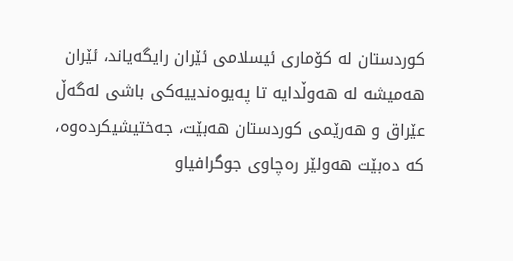كوردستان لە كۆماری ئیسلامی ئێران رایگەیاند، ئێران ھەمیشە لە ھەوڵدایە تا پەیوەندییەكی باشی لەگەڵ عێراق و ھەرێمی كوردستان هەبێت، جەختیشیكردەوە، كە دەبێت هەولێر رەچاوی جوگرافیاو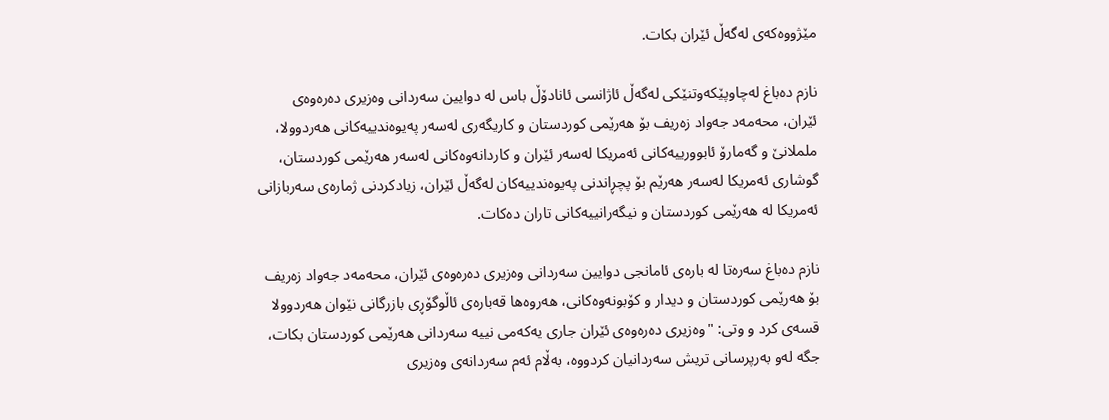مێژووەكەی لەگەڵ ئێران بكات.

نازم دەباغ لەچاوپێكەوتنێكی لەگەڵ ئاژانسی ئانادۆڵ باس لە دوایین سەردانی وەزیری دەرەوەی ئێران، محەمەد جەواد زەریف بۆ ھەرێمی كوردستان و كاریگەری لەسەر پەیوەندییەكانی ھەردوولا، ململانێ و گەمارۆ ئابوورییەكانی ئەمریكا لەسەر ئێران و كاردانەوەكانی لەسەر ھەرێمی كوردستان، گوشاری ئەمریكا لەسەر ھەرێم بۆ پچڕاندنی پەیوەندییەكان لەگەڵ ئێران، زیادكردنی ژمارەی سەربازانی ئەمریكا لە ھەرێمی كوردستان و نیگەرانییەكانی تاران دەكات.

نازم دەباغ سەرەتا لە بارەی ئامانجی دوایین سەردانی وەزیری دەرەوەی ئێران، محەمەد جەواد زەریف بۆ ھەرێمی كوردستان و دیدار و كۆبونەوەكانی، ھەروەھا قەبارەی ئاڵوگۆڕی بازرگانی نێوان ھەردوولا قسەی كرد و وتی: "وەزیری دەرەوەی ئێران جاری یەكەمی نییە سەردانی ھەرێمی كوردستان بكات، جگە لەو بەرپرسانی تریش سەردانیان كردووە، بەڵام ئەم سەردانەی وەزیری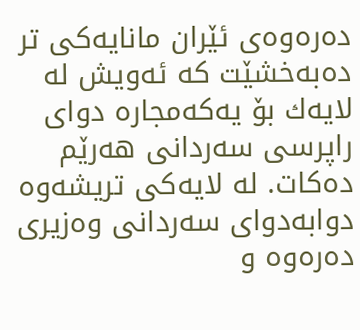دەرەوەی ئێران مانایەكی تر دەبەخشێت كە ئەویش لە لایەك بۆ یەكەمجارە دوای راپرسی سەردانی ھەرێم دەكات. لە لایەكی تریشەوە دوابەدوای سەردانی وەزیری دەرەوە و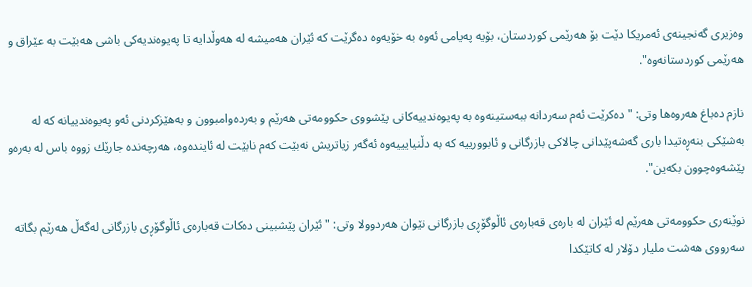وەزیری گەنجینەی ئەمریكا دێت بۆ ھەرێمی كوردستان، بۆیە پەیامی ئەوە بە خۆیەوە دەگرێت كە ئێران ھەمیشە لە ھەوڵدایە تا پەیوەندیەكی باشی ھەبێت بە عێراق و ھەرێمی كوردستانەوە".

نازم دەباغ ھەروەھا وتی: "دەكرێت ئەم سەردانە ببەستینەوە بە پەیوەندییەكانی پێشووی حكوومەتی ھەرێم و بەردەوامبوون و بەھێزكردنی ئەو پەیوەندییانە كە لە بەشێكی بنەڕەتیدا باری گەشەپێدانی چالاكی بازرگانی و ئابوورییە كە بە دڵنیایییەوە ئەگەر زیاتریش نەبێت كەم نابێت لە ئایندەوە، ھەرچەندە جارێك زووە باس لە بەرەو پێشەوەچوون بكەین".

نوێنەری حكوومەتی ھەرێم لە ئێران لە بارەی قەبارەی ئاڵوگۆڕی بازرگانی نێوان ھەردوولا وتی: "ئێران پێشبینی دەكات قەبارەی ئاڵوگۆڕی بازرگانی لەگەڵ ھەرێم بگاتە سەرووی هەشت ملیار دۆلار لە كاتێكدا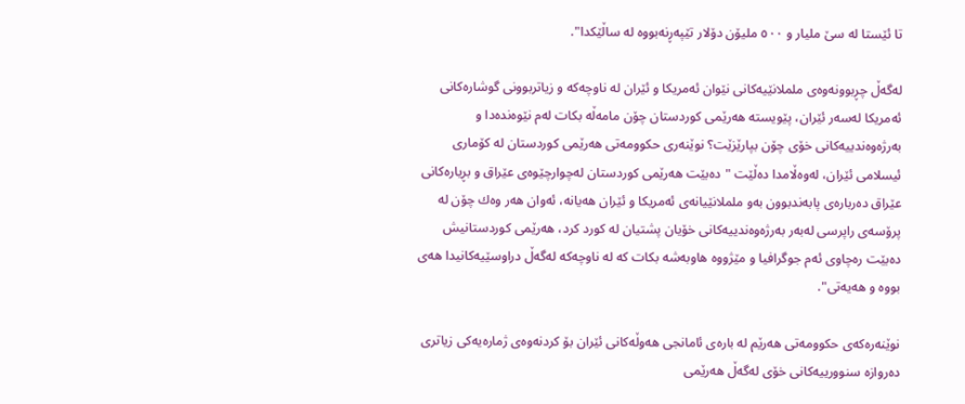تا ئێستا لە سێ ملیار و ٥٠٠ ملیۆن دۆلار تێپەڕنەبووە لە ساڵێكدا".

لەگەڵ چڕبوونەوەی ململانێیەكانی نێوان ئەمریكا و ئێران لە ناوچەكە و زیاتربوونی گوشارەكانی ئەمریكا لەسەر ئێران، پێویستە ھەرێمی كوردستان چۆن مامەڵە بكات لەم نێوەندەدا و بەرژەوەندییەكانی خۆی چۆن بپارێزێت؟ نوێنەری حكوومەتی ھەرێمی كوردستان لە كۆماری ئیسلامی ئێران، لەوەڵامدا دەڵێت "دەبێت ھەرێمی كوردستان لەچوارچێوەی عێراق و بڕیارەكانی عێراق دەربارەی پابەندبوون بەو ململانێیانەی ئەمریكا و ئێران ھەیانە، ئەوان ھەر وەك چۆن لە پرۆسەی راپرسی لەبەر بەرژەوەندییەكانی خۆیان پشتیان لە كورد كرد، ھەرێمی كوردستانیش دەبێت رەچاوی ئەم جوگرافیا و مێژووە ھاوبەشە بكات كە لە ناوچەكە لەگەڵ دراوسێیەكانیدا ھەی بووە و ھەیەتی".

نوێنەرەكەی حكوومەتی ھەرێم لە بارەی ئامانجی ھەوڵەكانی ئێران بۆ كردنەوەی ژمارەیەكی زیاتری دەروازە سنوورییەكانی خۆی لەگەڵ ھەرێمی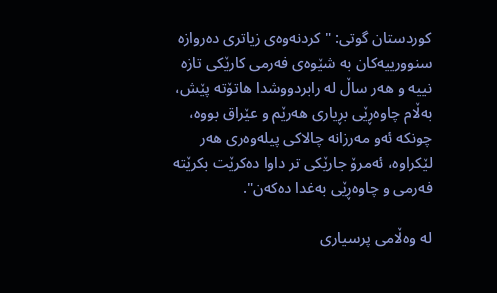كوردستان گوتی: "كردنەوەی زیاتری دەروازە سنوورییەكان بە شێوەی فەرمی كارێكی تازە نییە و ھەر ساڵ لە رابردووشدا ھاتۆتە پێش، بەڵام چاوەڕێی بڕیاری ھەرێم و عێراق بووە، چونكە ئەو مەرزانە چالاكی پیلەوەری ھەر لێكراوە، ئەمرۆ جارێكی تر داوا دەكرێت بكرێتە فەرمی و چاوەڕێی بەغدا دەكەن".

لە وەڵامی پرسیاری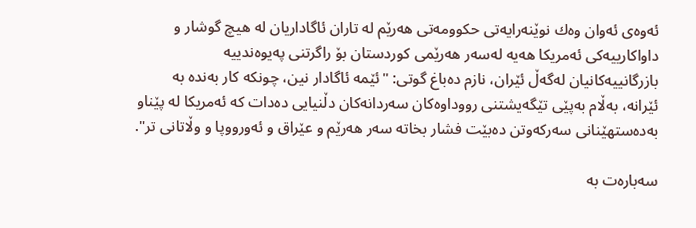ئەوەی ئەوان وەك نوێنەرایەتی حكوومەتی ھەرێم لە تاران ئاگاداریان لە ھیچ گوشار و داواكارییەكی ئەمریكا ھەیە لەسەر ھەرێمی كوردستان بۆ راگرتنی پەیوەندییە بازرگانییەكانیان لەگەڵ ئێران، نازم دەباغ گوتی: "ئێمە ئاگادار نین، چونكە كار بەندە بە ئێرانە، بەڵام بەپێی تێگەیشتنی رووداوەكان سەردانەكان دڵنیایی دەدات كە ئەمریكا لە پێناو بەدەستھێنانی سەركەوتن دەبێت فشار بخاتە سەر ھەرێم و عێراق و ئەورووپا و وڵاتانی تر".

سەبارەت بە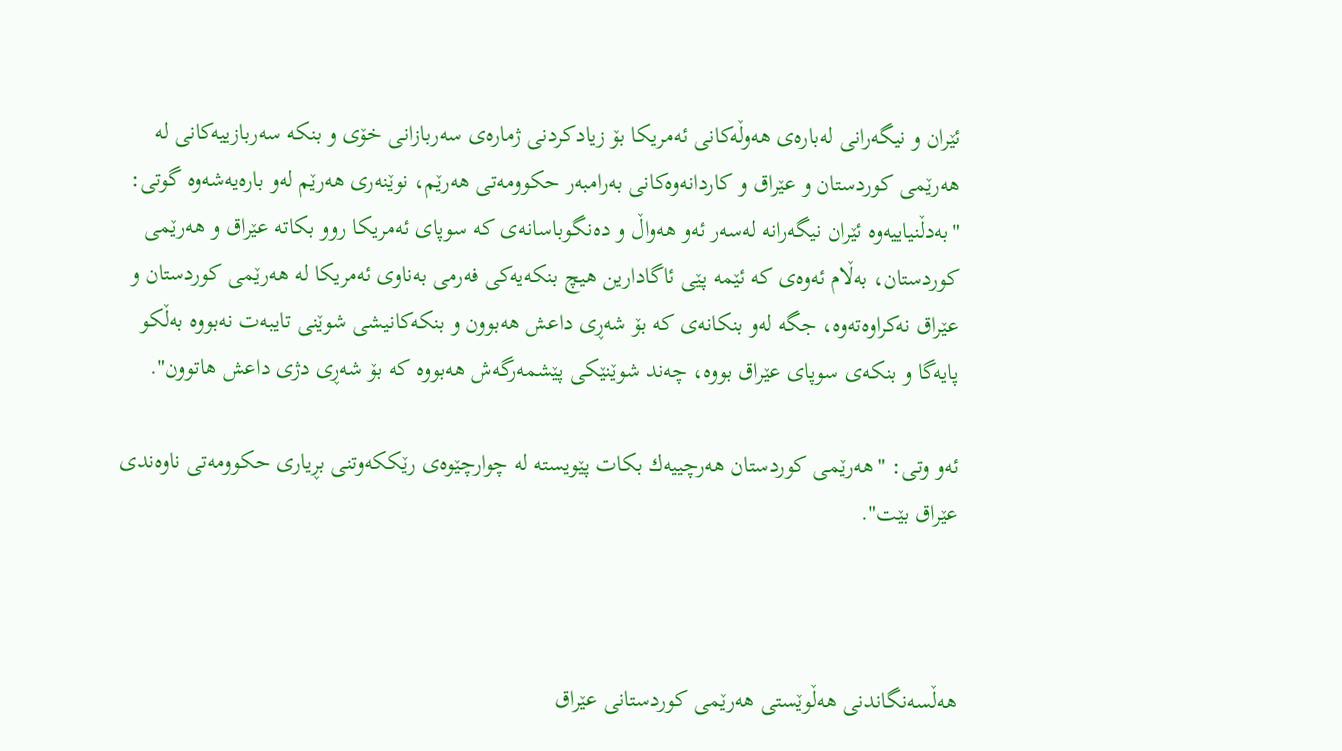ئێران و نیگەرانی لەبارەی ھەوڵەكانی ئەمریكا بۆ زیادكردنی ژمارەی سەربازانی خۆی و بنكە سەربازییەكانی لە ھەرێمی كوردستان و عێراق و كاردانەوەكانی بەرامبەر حكوومەتی ھەرێم، نوێنەری ھەرێم لەو بارەیەشەوە گوتی: "بەدڵنیاییەوە ئێران نیگەرانە لەسەر ئەو ھەواڵ و دەنگوباسانەی كە سوپای ئەمریكا روو بكاتە عێراق و ھەرێمی كوردستان، بەڵام ئەوەی كە ئێمە پێی ئاگادارین ھیچ بنكەیەكی فەرمی بەناوی ئەمریكا لە ھەرێمی كوردستان و عێراق نەكراوەتەوە، جگە لەو بنكانەی كە بۆ شەڕی داعش ھەبوون و بنكەكانیشی شوێنی تایبەت نەبووە بەڵكو پایەگا و بنكەی سوپای عێراق بووە، چەند شوێنێكی پێشمەرگەش ھەبووە كە بۆ شەڕی دژی داعش ھاتوون".

ئەو وتی: "ھەرێمی كوردستان ھەرچییەك بكات پێویستە لە چوارچێوەی رێككەوتنی بڕیاری حكوومەتی ناوەندی عێراق بێت".



هه‌ڵسه‌نگاندنی هه‌ڵوێستی هه‌رێمی کوردستانی عێراق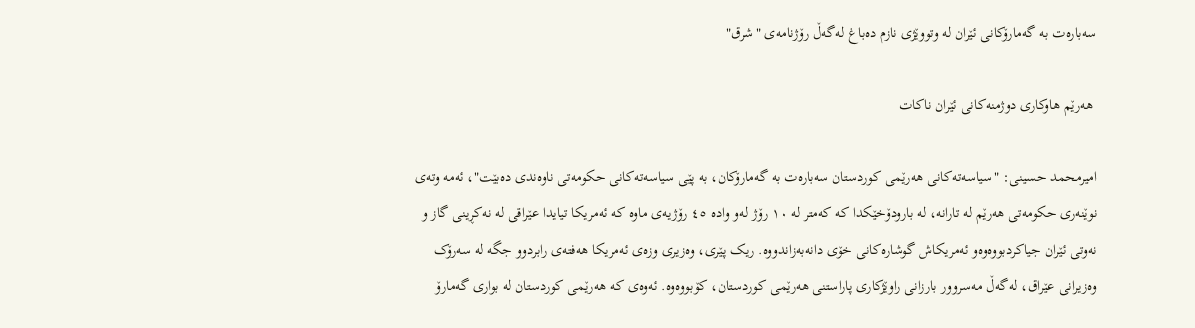سه‌باره‌ت به گه‌مارۆکانی ئێران له وتووێژی نازم ده‌باغ له‌گه‌ڵ رۆژنامه‌ی "شرق"

 هه‌رێم هاوکاری دوژمنه‌کانی ئێران ناکات

امیرمحمد حسینی: "سیاسه‌ته‌کانی هه‌رێمی کوردستان سه‌باره‌ت به گه‌مارۆکان، به پێی سیاسه‌ته‌کانی حکومه‌تی ناوه‌ندی ده‌بێت"، ئه‌مه وته‌ی نوێنه‌ری حکومه‌تی هه‌رێم له تارانه، له بارودۆخێکدا که که‌متر له ١٠ رۆژ له‌و واده ٤٥ رۆژیه‌ی ماوه که ئه‌مریکا تیایدا عێراقی له نه‌کڕینی گاز و نه‌وتی ئێران جیاکردبووه‌وه‌و ئه‌مریکاش گوشاره‌کانی خۆی دانه‌به‌زاندووه. ریک پێری، وه‌زیری وزه‌ی ئه‌مریکا هه‌فته‌ی رابردوو جگه‌ له ‌سه‌رۆک وه‌زیرانی عێراق، له‌گه‌ڵ مه‌سروور بارزانی راوێژکاری پاراستنی هه‌رێمی کوردستان، کۆبووه‌وه. ئه‌وه‌ی که هه‌رێمی کوردستان له بواری گه‌مارۆ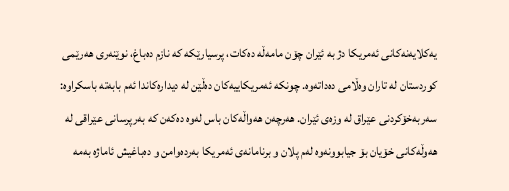یه‌کلایه‌نه‌کانی ئه‌مریکا دژ به ئێران چۆن مامه‌ڵه ده‌کات، پرسیارێکه که نازم ده‌باغ، نوێنه‌ری هه‌رێمی کوردستان له تاران وه‌ڵامی ده‌داته‌وه. چونکه ئه‌مریکاییه‌کان ده‌ڵێن له دیداره‌کاندا ئه‌م بابه‌ته باسکراوه: سه‌ربه‌خۆکردنی عێراق له وزه‌ی ئێران. هه‌رچه‌ن هه‌واڵه‌کان باس له‌وه ده‌که‌ن که به‌رپرسانی عێراقی له هه‌وڵه‌کانی خۆیان بۆ جیابوونه‌وه له‌م پلان و برنامانه‌ی ئه‌مریکا به‌رده‌وامن و ده‌باغیش ئاماژه به‌مه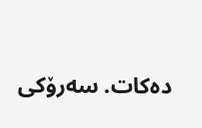ده‌کات. سه‌رۆکی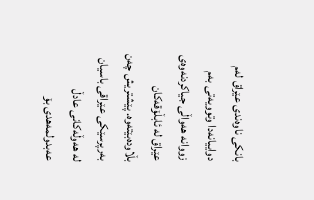بانکی ناوه‌ندی عێراق له‌م دواییانه‌دا وتوویه‌تی به‌م زووانه هه‌واڵی جیاکردنه‌وه‌ی عێراق له ئابڵۆقه‌کان بڵاوده‌بێته‌وه. پێشتریش چه‌ن به‌رپرسێکی عێراقی باسیان له هه‌وڵه‌کانی عادڵ عه‌بدولمه‌هدی بۆ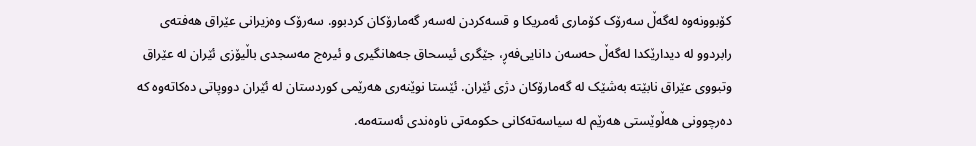کۆبوونه‌وه‌ له‌گه‌ڵ سه‌رۆک کۆماری ئه‌مریکا و قسه‌کردن له‌سه‌ر گه‌مارۆکان کردبوو. سه‌رۆک وه‌زیرانی عێراق هه‌فته‌ی رابردوو له دیدارێکدا له‌گه‌ڵ حه‌سه‌ن دانایی‌فه‌ڕ، جێگری ئیسحاق جه‌هانگیری و ئیره‌ج مه‌سجدی باڵیۆزی ئێران له عێراق وتبووی عێراق نابێته به‌شێک له گه‌مارۆکان دژی ئێران. ئێستا نوێنه‌ری هه‌رێمی کوردستان له ئێران دووپاتی ده‌کاته‌وه که ده‌رچوونی هه‌ڵوێستی هه‌رێم له سیاسه‌ته‌کانی حکومه‌تی ناوه‌ندی ئه‌سته‌مه.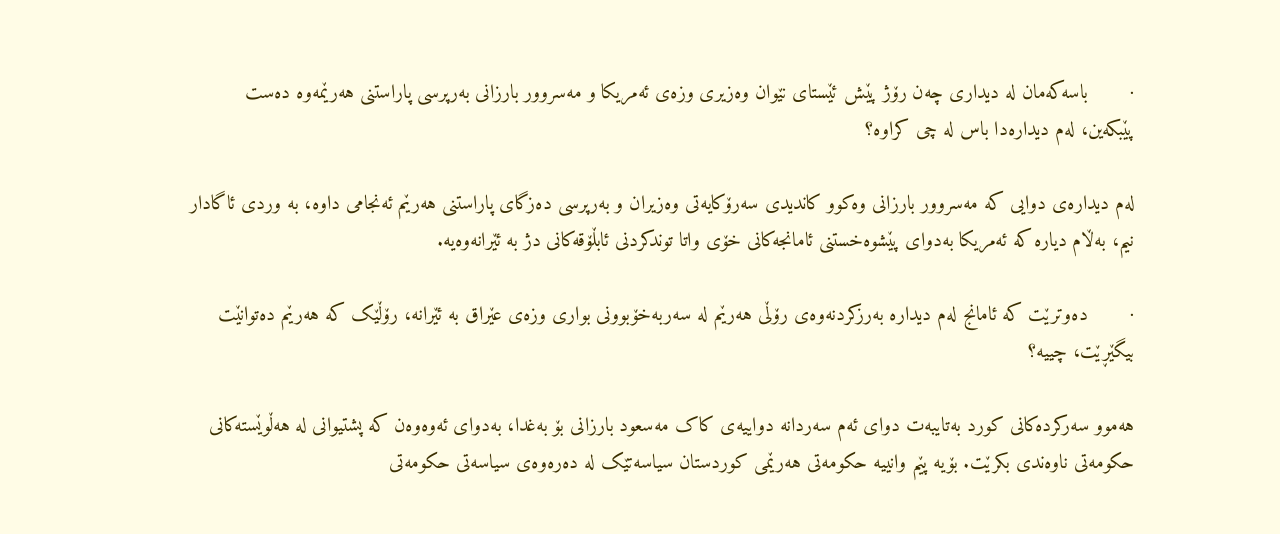·       باسه‌که‌مان له دیداری چه‌ن رۆژ پێش ئێستای نێوان وه‌زیری وزه‌ی ئه‌مریکا و مه‌سروور بارزانی به‌رپرسی پاراستنی هه‌رێمه‌وه ده‌ست پێبکه‌ین، له‌م دیداره‌دا باس له چی کراوه؟

له‌م دیداره‌ی دوایی که مه‌سروور بارزانی وه‌کوو کاندیدی سه‌رۆکایه‌تی وه‌زیران و به‌رپرسی ده‌زگای پاراستنی هه‌رێم ئه‌نجامی داوه، به وردی ئاگادار نیم، به‌ڵام دیاره که ئه‌مریکا به‌دوای پێشوه‌خستنی ئامانجه‌کانی خۆی واتا توندکردنی ئابڵۆقه‌کانی دژ به ئێرانه‌وه‌یه.

·       ده‌وترێت که ئامانج له‌م دیداره به‌رزکردنه‌وه‌ی رۆڵی هه‌رێم له سه‌ربه‌خۆبوونی بواری وزه‌ی عێراق به ئێرانه، رۆڵێک که هه‌رێم ده‌توانێت بیگێڕێت، چییه؟

هه‌موو سه‌رکرده‌کانی کورد به‌تایبه‌ت دوای ئه‌م سه‌ردانه دواییه‌ی کاک مه‌سعود بارزانی بۆ به‌غدا، به‌دوای ئه‌وه‌وه‌ن که پشتیوانی له هه‌ڵوێسته‌کانی حکومه‌تی ناوه‌ندی بکرێت. بۆیه پێم وانییه حکومه‌تی هه‌رێمی کوردستان سیاسه‌تێک له ده‌ره‌وه‌ی سیاسه‌تی حکومه‌تی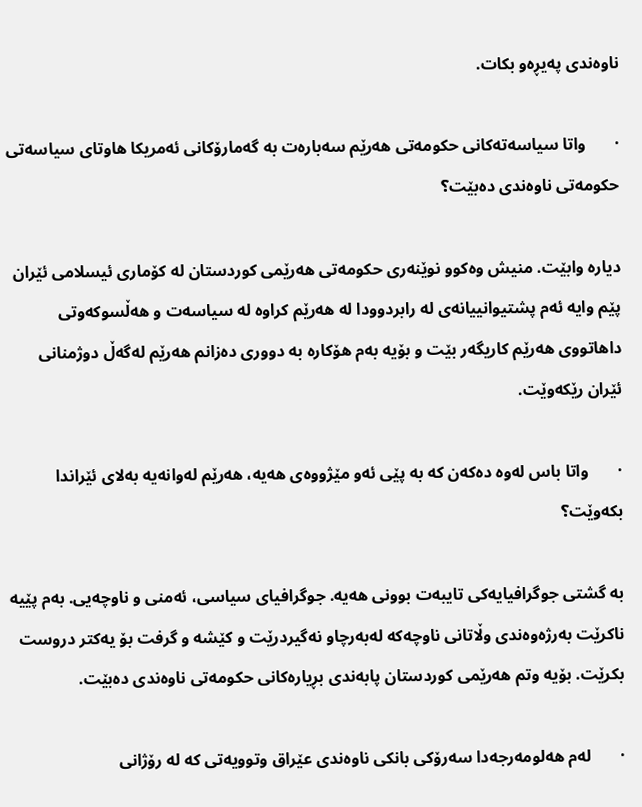ناوه‌ندی په‌یڕه‌و بکات.

·       واتا سیاسه‌ته‌کانی حکومه‌تی هه‌رێم سه‌باره‌ت به گه‌مارۆکانی ئه‌مریکا هاوتای سیاسه‌تی حکومه‌تی ناوه‌ندی ده‌بێت؟

دیاره وابێت. منیش وه‌کوو نوێنه‌ری حکومه‌تی هه‌رێمی کوردستان له کۆماری ئیسلامی ئێران پێم وایه ئه‌م پشتیوانییانه‌ی له رابردوودا له هه‌رێم کراوه له سیاسه‌ت و هه‌ڵسوکه‌وتی داهاتووی هه‌رێم کاریگه‌ر بێت و بۆیه به‌م هۆکاره به دووری ده‌زانم هه‌رێم له‌گه‌ڵ دوژمنانی ئێران رێکه‌وێت.

·       واتا باس له‌وه ده‌که‌ن که به پێی ئه‌و مێژووه‌ی هه‌یه، هه‌رێم له‌وانه‌یه به‌لای ئێراندا بکه‌وێت؟

به گشتی جوگرافیایه‌کی تایبه‌ت بوونی هه‌یه. جوگرافیای سیاسی، ئه‌منی و ناوچه‌یی. به‌م پێیه ناکرێت به‌رژه‌وه‌ندی وڵاتانی ناوچه‌که له‌به‌رچاو نه‌گیردرێت و کێشه‌ و گرفت بۆ یه‌کتر دروست بکرێت. بۆیه وتم هه‌رێمی کوردستان پابه‌ندی بڕیاره‌کانی حکومه‌تی ناوه‌ندی ده‌بێت.

·       له‌م هه‌لومه‌رجه‌دا سه‌رۆکی بانکی ناوه‌ندی عێراق وتوویه‌تی که له رۆژانی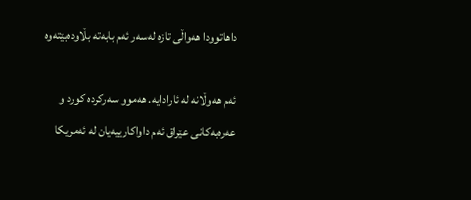داهاتوودا هه‌واڵی تازه له‌سه‌ر ئه‌م بابه‌ته بڵاوده‌بێته‌وه

ئه‌م هه‌وڵانه له ئارادایه. هه‌موو سه‌رکرده کورد و عه‌ره‌به‌کانی عێراق ئه‌م داواکارییه‌یان له ئه‌مریکا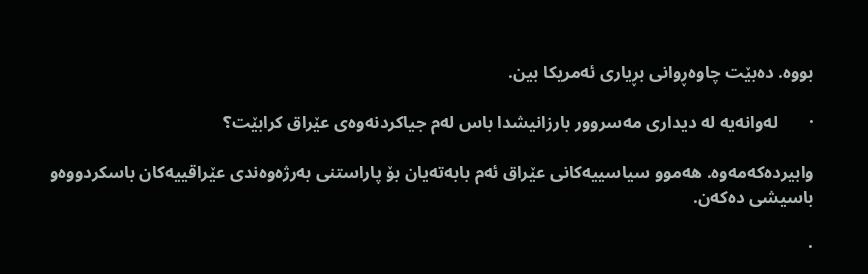بووه. ده‌بێت چاوه‌ڕوانی بڕیاری ئه‌مریکا بین.

·       له‌وانه‌یه له دیداری مه‌سروور بارزانیشدا باس له‌م جیاکردنه‌وه‌ی عێراق کرابێت؟

وابیرده‌که‌مه‌وه. هه‌موو سیاسییه‌کانی عێراق ئه‌م بابه‌ته‌یان بۆ پاراستنی به‌رژه‌وه‌ندی عێراقییه‌کان باسکردووه‌و باسیشی ده‌که‌ن.

·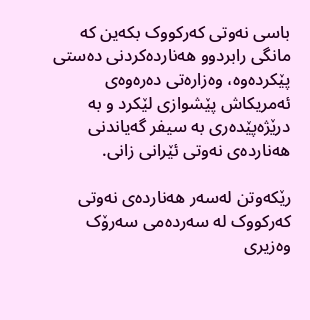باسی نه‌وتی که‌رکووک بکه‌ین که مانگی رابردوو هه‌نارده‌کردنی ده‌ستی پێکرده‌وه، وه‌زاره‌تی ده‌ره‌وه‌ی ئه‌مریکاش پێشوازی لێکرد و به درێژه‌پێده‌ری به سیفر گه‌یاندنی هه‌نارده‌ی نه‌وتی ئێرانی زانی.

رێکه‌وتن له‌سه‌ر هه‌نارده‌ی نه‌وتی که‌رکووک له سه‌رده‌می سه‌رۆک وه‌زیری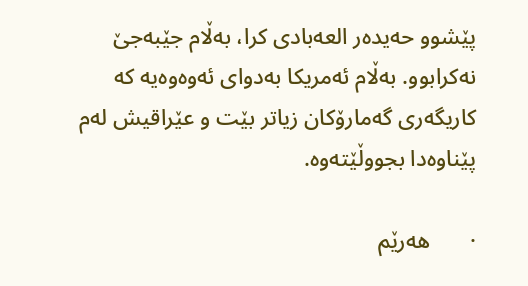پێشوو حه‌یده‌ر العه‌بادی کرا، به‌ڵام جێبه‌جێ نه‌کرابوو. به‌ڵام ئه‌مریکا به‌دوای ئه‌وه‌وه‌یه که کاریگه‌ری گه‌مارۆکان زیاتر بێت و عێراقیش له‌م پێناوه‌دا بجووڵێته‌وه.

·       هه‌رێم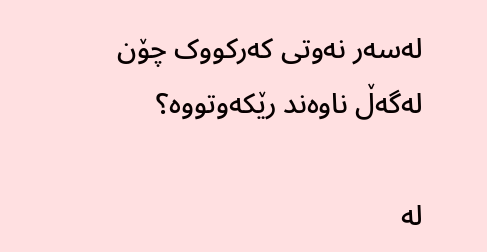له‌سه‌ر نه‌وتی که‌رکووک چۆن له‌گه‌ڵ ناوه‌ند رێکه‌وتووه؟

له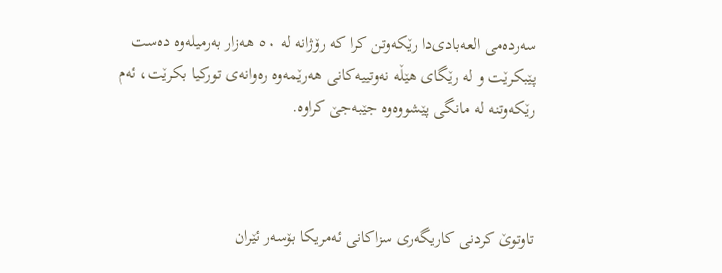سه‌رده‌می العه‌بادی‌دا رێکه‌وتن کرا که رۆژانه له ٥٠ هه‌زار به‌رمیله‌وه ده‌ست پێبکرێت و له رێگای هێڵه‌ نه‌وتییه‌کانی هه‌رێمه‌وه ره‌وانه‌ی تورکیا بکرێت، ئه‌م رێکه‌وتنه له مانگی پێشووه‌وه جێبه‌جێ کراوه.



تاوتوێ کردنی کاریگەری سزاکانی ئەمریکا بۆسەر ئێران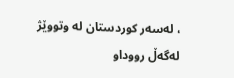، لەسەر کوردستان لە وتووێژ لەگەڵ رووداو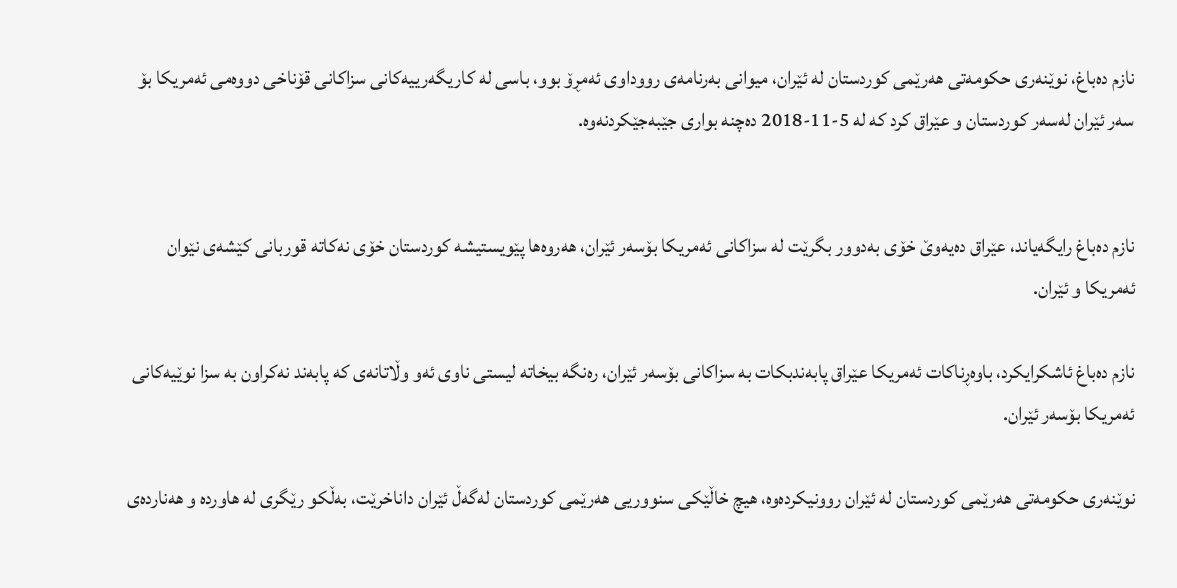نازم دەباغ، نوێنەری حکومەتی هەرێمی کوردستان لە ئێران، میوانی بەرنامەی رووداوی ئەمڕۆ بوو، باسی لە کاریگەرییەکانی سزاکانی قۆناخی دووەمی ئەمریکا بۆ سەر ئێران لەسەر کوردستان و عێراق کرد کە لە 5-11-2018 دەچنە بواری جێبەجێکردنەوە.


نازم دەباغ رایگەیاند، عێراق دەیەوێ خۆی بەدوور بگرێت لە سزاکانی ئەمریکا بۆسەر ئێران، هەروەها پێویستیشە کوردستان خۆی نەکاتە قوربانی کێشەی نێوان ئەمریکا و ئێران.

نازم دەباغ ئاشکرایکرد، باوەڕناکات ئەمریکا عێراق پابەندبکات بە سزاکانی بۆسەر ئێران، رەنگە بیخاتە لیستی ناوی ئەو وڵاتانەی کە پابەند نەکراون بە سزا نوێیەکانی ئەمریکا بۆسەر ئێران.

نوێنەری حکومەتی هەرێمی کوردستان لە ئێران روونیکردەوە، هیچ خاڵێکی سنووریی هەرێمی کوردستان لەگەڵ ئێران داناخرێت، بەڵکو رێگری لە هاوردە و هەناردەی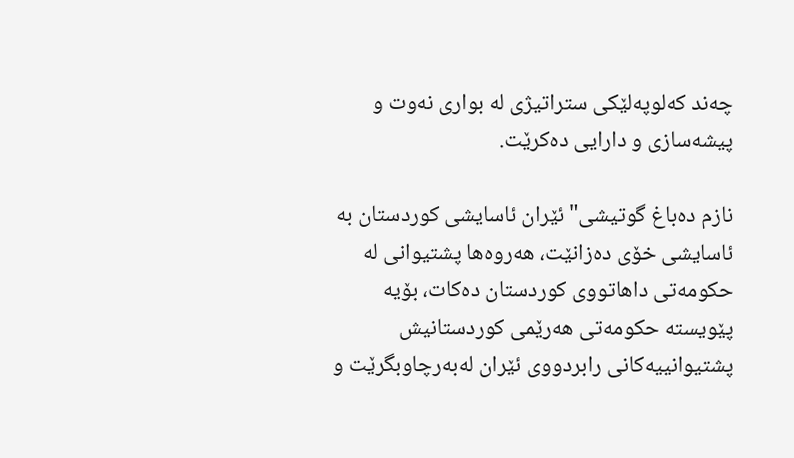چەند کەلوپەلێکی ستراتیژی لە بواری نەوت و پیشەسازی و دارایی دەکرێت.

نازم دەباغ گوتیشی" ئێران ئاسایشی کوردستان بە ئاسایشی خۆی دەزانێت، هەروەها پشتیوانی لە حکومەتی داهاتووی کوردستان دەکات، بۆیە پێویستە حکومەتی هەرێمی کوردستانیش پشتیوانییەکانی رابردووی ئێران لەبەرچاوبگرێت و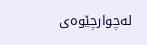لەچوارچێوەی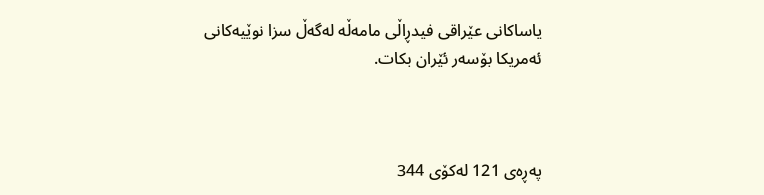یاساکانی عێراقی فیدڕاڵی مامەڵە لەگەڵ سزا نوێیەکانی ئەمریکا بۆسەر ئێران بکات.



پەڕەى 121 لەکۆى 344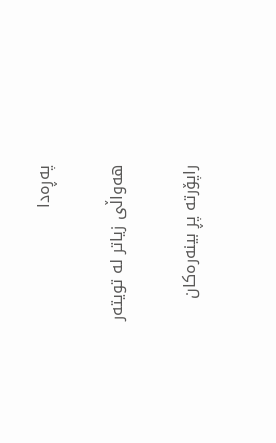پەڕەدا

هەواڵی زیاتر لە تویتەر

راپۆرتە پڕ بینەرەکان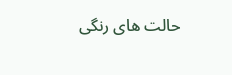حالت های رنگی